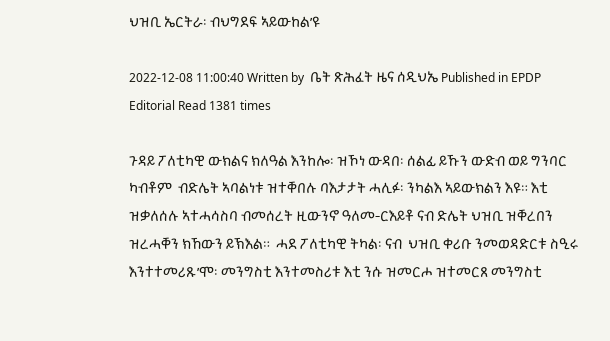ህዝቢ ኤርትራ፡ ብህግደፍ ኣይውከል’ዩ

2022-12-08 11:00:40 Written by  ቤት ጽሕፈት ዜና ሰዲህኤ Published in EPDP Editorial Read 1381 times

ጉዳይ ፖለቲካዊ ውክልና ክለዓል እንከሎ፡ ዝኾነ ውዳበ፡ ሰልፊ ይኹን ውድብ ወይ ግንባር ካብቶም  ብድሌት ኣባልነቱ ዝተቐበሉ ባእታታት ሓሊፉ፡ ንካልእ ኣይውክልን እዩ። እቲ ዝቃለሰሉ ኣተሓሳስባ ብመሰረት ዚውንኖ ዓለመ-ርእይቶ ናብ ድሌት ህዝቢ ዝቐረበን ዝረሓቐን ክኸውን ይኽእል።  ሓደ ፖለቲካዊ ትካል፡ ናብ  ህዝቢ ቀሪቡ ንመወዳድርቱ ስዒሩ እንተተመሪጹ’ሞ፡ መንግስቲ እንተመስሪቱ እቲ ንሱ ዝመርሖ ዝተመርጸ መንግስቲ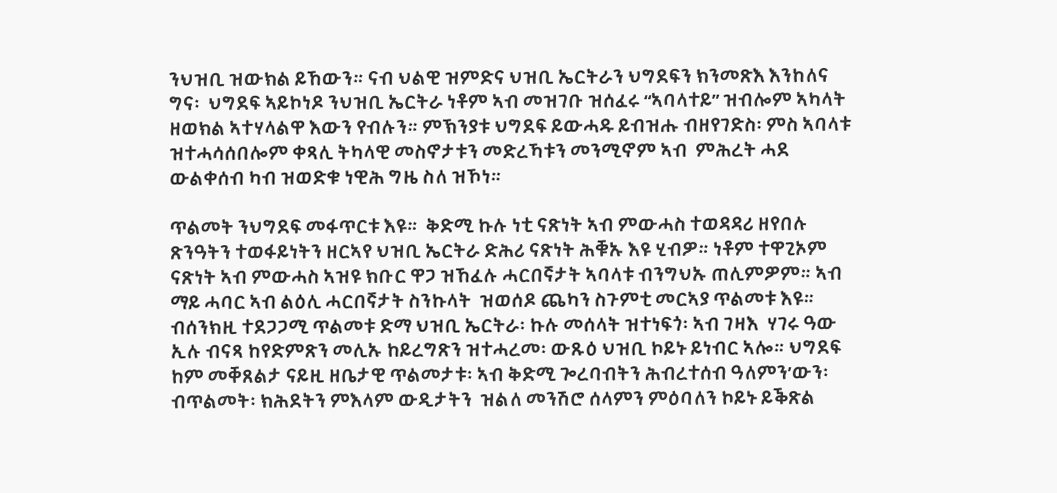ንህዝቢ ዝውክል ይኸውን። ናብ ህልዊ ዝምድና ህዝቢ ኤርትራን ህግደፍን ክንመጽእ እንከለና ግና፡  ህግደፍ ኣይኮነዶ ንህዝቢ ኤርትራ ነቶም ኣብ መዝገቡ ዝሰፈሩ “ኣባላተይ” ዝብሎም ኣካላት ዘወክል ኣተሃላልዋ እውን የብሉን። ምኽንያቱ ህግደፍ ይውሓዱ ይብዝሑ ብዘየገድስ፡ ምስ ኣባላቱ ዝተሓሳሰበሎም ቀጻሊ ትካላዊ መስኖታቱን መድረኻቱን መንሚኖም ኣብ  ምሕረት ሓደ    ውልቀሰብ ካብ ዝወድቁ ነዊሕ ግዜ ስለ ዝኾነ።

ጥልመት ንህግደፍ መፋጥርቱ እዩ።  ቅድሚ ኩሉ ነቲ ናጽነት ኣብ ምውሓስ ተወዳዳሪ ዘየበሉ ጽንዓትን ተወፋይነትን ዘርኣየ ህዝቢ ኤርትራ ድሕሪ ናጽነት ሕቑኡ እዩ ሂብዎ። ነቶም ተዋጊኦም ናጽነት ኣብ ምውሓስ ኣዝዩ ክቡር ዋጋ ዝኸፈሉ ሓርበኛታት ኣባላቱ ብንግህኡ ጠሊምዎም። ኣብ ማይ ሓባር ኣብ ልዕሊ ሓርበኛታት ስንኩላት  ዝወሰዶ ጨካን ስጉምቲ መርኣያ ጥልመቱ እዩ።  ብሰንክዚ ተደጋጋሚ ጥልመቱ ድማ ህዝቢ ኤርትራ፡ ኩሉ መሰላት ዝተነፍጎ፡ ኣብ ገዛእ  ሃገሩ ዓው ኢሉ ብናጻ ከየድምጽን መሊኡ ከይረግጽን ዝተሓረመ፡ ውጹዕ ህዝቢ ኮይኑ ይነብር ኣሎ። ህግደፍ ከም መቐጸልታ ናይዚ ዘቤታዊ ጥልመታቱ፡ ኣብ ቅድሚ ጐረባብትን ሕብረተሰብ ዓለምን’ውን፡ ብጥልመት፡ ክሕደትን ምእላም ውዲታትን  ዝልለ መንሽሮ ሰላምን ምዕባለን ኮይኑ ይቕጽል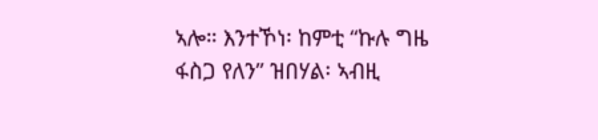ኣሎ። እንተኾነ፡ ከምቲ “ኩሉ ግዜ ፋስጋ የለን” ዝበሃል፡ ኣብዚ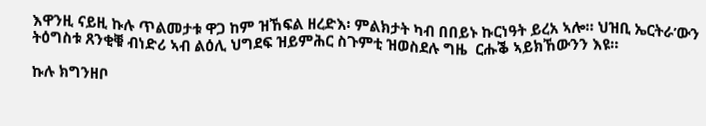እዋንዚ ናይዚ ኩሉ ጥልመታቱ ዋጋ ከም ዝኸፍል ዘረድእ፡ ምልክታት ካብ በበይኑ ኩርነዓት ይረአ ኣሎ። ህዝቢ ኤርትራ’ውን ትዕግስቱ ጸንቂቑ ብነድሪ ኣብ ልዕሊ ህግደፍ ዝይምሕር ስጉምቲ ዝወስደሉ ግዜ  ርሑቕ ኣይክኸውንን እዩ።

ኩሉ ክግንዘቦ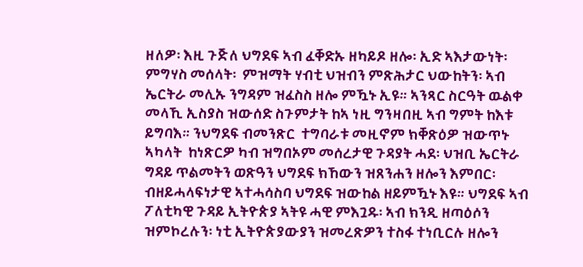ዘለዎ፡ እዚ ጉጅለ ህግደፍ ኣብ ፈቐድኡ ዘካይዶ ዘሎ፡ ኢድ ኣእታውነት፡ ምግሃስ መሰላት፡  ምዝማት ሃብቲ ህዝብን ምጽሕታር ህውከትን፡ ኣብ ኤርትራ መሊኡ ንግዳም ዝፈስስ ዘሎ ምዃኑ ኢዩ። ኣንጻር ስርዓት ዉልቀ መላኺ ኢስያስ ዝውሰድ ስጉምታት ከኣ ነዚ ግንዛበዚ ኣብ ግምት ከእቱ ይግባእ። ንህግደፍ ብመንጽር  ተግባራቱ መዚኖም ክቐጽዕዎ ዝውጥኑ ኣካላት  ከነጽርዎ ካብ ዝግበኦም መሰረታዊ ጉዳያት ሓደ፡ ህዝቢ ኤርትራ ግዳይ ጥልመትን ወጽዓን ህግደፍ ክኸውን ዝጸንሐን ዘሎን እምበር፡ ብዘይሓላፍነታዊ ኣተሓሳስባ ህግደፍ ዝውከል ዘይምዃኑ እዩ። ህግደፍ ኣብ ፖለቲካዊ ጉዳይ ኢትዮጵያ ኣትዩ ሓዊ ምእጓዱ፡ ኣብ ክንዲ ዘጣዕሶን ዝምኮረሉን፡ ነቲ ኢትዮጵያውያን ዝመረጽዎን ተስፋ ተነቢርሉ ዘሎን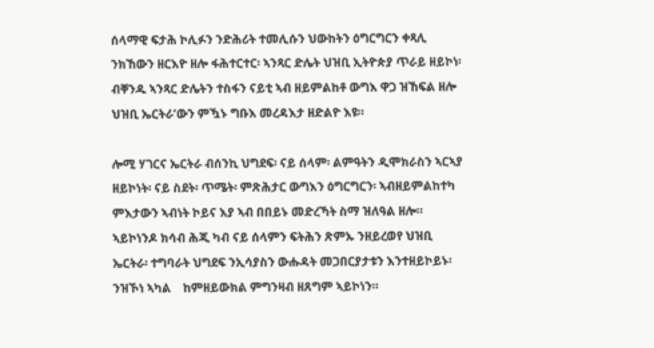ሰላማዊ ፍታሕ ኮሊፉን ንድሕሪት ተመሊሱን ህውከትን ዕግርግርን ቀጻሊ ንክኸውን ዘርእዮ ዘሎ ፋሕተርተር፡ ኣንጻር ድሌት ህዝቢ ኢትዮጵያ ጥራይ ዘይኮነ፡ ብቐንዱ ኣንጻር ድሌትን ተስፋን ናይቲ ኣብ ዘይምልከቶ ውግእ ዋጋ ዝኸፍል ዘሎ ህዝቢ ኤርትራ’ውን ምዃኑ ግቡእ መረዳእታ ዘድልዮ እዩ።

ሎሚ ሃገርና ኤርትራ ብሰንኪ ህግደፍ፡ ናይ ሰላም፡ ልምዓትን ዲሞክራስን ኣርኣያ ዘይኮነት፡ ናይ ስደት፡ ጥሜት፡ ምጽሕታር ውግእን ዕግርግርን፡ ኣብዘይምልከተካ ምእታውን ኣብነት ኮይና እያ ኣብ በበይኑ መድረኻት ስማ ዝለዓል ዘሎ። ኣይኮነንዶ ክሳብ ሕጂ ካብ ናይ ሰላምን ፍትሕን ጽምኡ ንዘይረወየ ህዝቢ ኤርትራ፡ ተግባራት ህግደፍ ንኢሳያስን ውሑዳት መጋበርያታቱን እንተዘይኮይኑ፡ ንዝኾነ ኣካል    ከምዘይውክል ምግንዛብ ዘጸግም ኣይኮነን።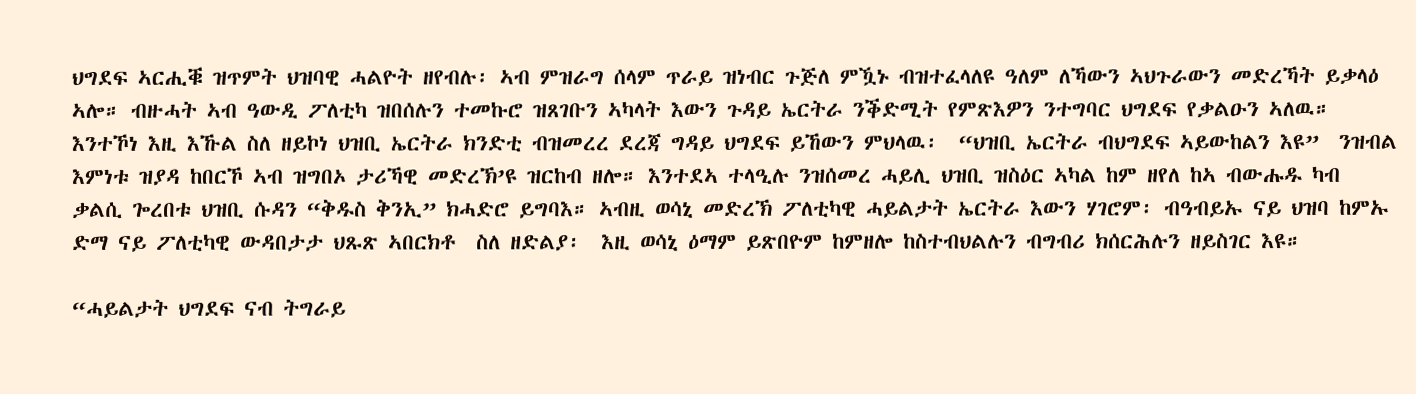ህግደፍ ኣርሒቑ ዝጥምት ህዝባዊ ሓልዮት ዘየብሉ፡ ኣብ ምዝራግ ሰላም ጥራይ ዝነብር ጉጅለ ምዃኑ ብዝተፈላለዩ ዓለም ለኻውን ኣህጉራውን መድረኻት ይቃላዕ ኣሎ። ብዙሓት ኣብ ዓውዲ ፖለቲካ ዝበሰሉን ተመኩሮ ዝጸገቡን ኣካላት እውን ጉዳይ ኤርትራ ንቕድሚት የምጽእዎን ንተግባር ህግደፍ የቃልዑን ኣለዉ። እንተኾነ እዚ እኹል ስለ ዘይኮነ ህዝቢ ኤርትራ ክንድቲ ብዝመረረ ደረጃ ግዳይ ህግደፍ ይኸውን ምህላዉ፡  “ህዝቢ ኤርትራ ብህግደፍ ኣይውከልን እዩ”  ንዝብል እምነቱ ዝያዳ ከበርኾ ኣብ ዝግበኦ ታሪኻዊ መድረኽ’ዩ ዝርከብ ዘሎ። እንተደኣ ተላዒሉ ንዝሰመረ ሓይሊ ህዝቢ ዝስዕር ኣካል ከም ዘየለ ከኣ ብውሑዱ ካብ ቃልሲ ጐረበቱ ህዝቢ ሱዳን “ቅዱስ ቅንኢ” ክሓድሮ ይግባእ። ኣብዚ ወሳኒ መድረኽ ፖለቲካዊ ሓይልታት ኤርትራ እውን ሃገሮም፡ ብዓብይኡ ናይ ህዝባ ከምኡ ድማ ናይ ፖለቲካዊ ውዳበታታ ህጹጽ ኣበርክቶ  ስለ ዘድልያ፡  እዚ ወሳኒ ዕማም ይጽበዮም ከምዘሎ ከስተብህልሉን ብግብሪ ክሰርሕሉን ዘይስገር እዩ።

“ሓይልታት ህግደፍ ናብ ትግራይ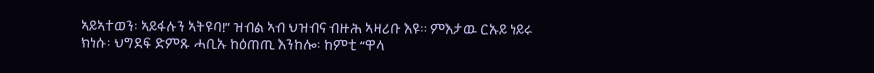ኣይኣተወን፡ ኣይፋሉን ኣትዩባ!” ዝብል ኣብ ህዝብና ብዙሕ ኣዛሪቡ እዩ። ምእታዉ ርኡይ ነይሩ ክነሱ፡ ህግደፍ ድምጹ ሓቢኡ ከዕጠጢ እንከሎ፡ ከምቲ “ዋላ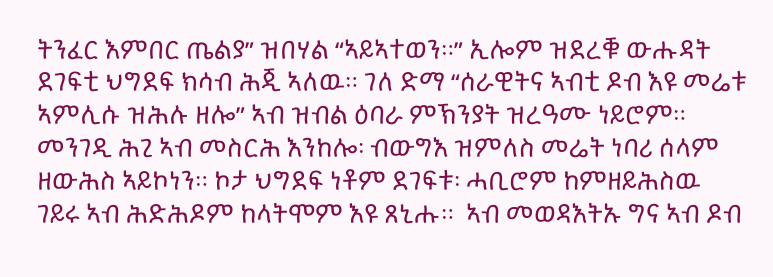ትንፈር እምበር ጤልያ” ዝበሃል “ኣይኣተወን።” ኢሎም ዝደረቑ ውሑዳት ደገፍቲ ህግደፍ ክሳብ ሕጂ ኣለዉ። ገለ ድማ “ሰራዊትና ኣብቲ ዶብ እዩ መሬቱ ኣምሊሱ ዝሕሉ ዘሎ” ኣብ ዝብል ዕባራ ምኽንያት ዝረዓሙ ነይሮም። መንገዲ ሕጊ ኣብ መስርሕ እንከሎ፡ ብውግእ ዝምለስ መሬት ነባሪ ሰላም ዘውሕስ ኣይኮነን። ኮታ ህግደፍ ነቶም ደገፍቱ፡ ሓቢሮም ከምዘይሕስዉ ገይሩ ኣብ ሕድሕዶም ከላትሞም እዩ ጸኒሑ።  ኣብ መወዳእትኡ ግና ኣብ ዶብ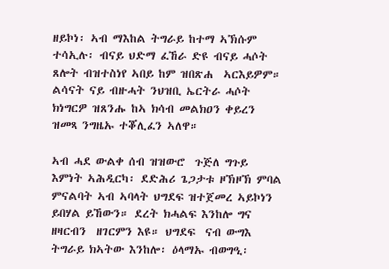ዘይኮነ፡ ኣብ ማእከል ትግራይ ከተማ ኣኽሱም ተሳኢሉ፡ ብናይ ህድማ ፈኸራ ድዩ ብናይ ሓሶት ጸሎት ብዝተስነየ ኣበይ ከም ዝበጽሐ  ኣርእይዎም። ልሳናት ናይ ብዙሓት ንህዝቢ ኤርትራ ሓሶት ክነግርዎ ዝጸንሑ ከኣ ክሳብ መልክዐን ቀይረን ዝመጻ ንግዜኡ ተቖሊፈን ኣለዋ።

ኣብ ሓደ ውልቀ ሰብ ዝዝውሮ  ጉጅለ ግጉይ እምነት ኣሕዲርካ፡ ደድሕሪ ጌጋታቱ ዞኽዞኽ ምባል ምናልባት ኣብ ኣባላት ህግደፍ ዝተጀመረ ኣይኮነን ይበሃል ይኸውን። ደረት ክሓልፍ እንከሎ ግና ዘዛርብን  ዘገርምን እዩ። ህግደፍ  ናብ ውግእ ትግራይ ክኣትው እንከሎ፡ ዕላማኡ ብወግዒ፡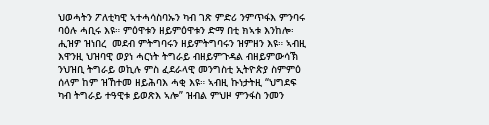ህወሓትን ፖለቲካዊ ኣተሓሳስባኡን ካብ ገጽ ምድሪ ንምጥፋእ ምንባሩ ባዕሉ ሓቢሩ እዩ። ምዕዋቱን ዘይምዕዋቱን ድማ በቲ ክኣቱ እንከሎ፡ ሒዝዎ ዝነበረ  መደብ ምትግባሩን ዘይምትግባሩን ዝምዘን እዩ። ኣብዚ እዋንዚ ህዝባዊ ወያነ ሓርነት ትግራይ ብዘይምጉዳል ብዘይምውሳኽ ንህዝቢ ትግራይ ወኪሉ ምስ ፈደራላዊ መንግስቲ ኢትዮጵያ ስምምዕ ሰላም ከም ዝኸተመ ዘይሕባእ ሓቂ እዩ። ኣብዚ ኩነታትዚ “ህግደፍ ካብ ትግራይ ተዓዊቱ ይወጽእ ኣሎ” ዝብል ምህዞ ምንፋስ ንመን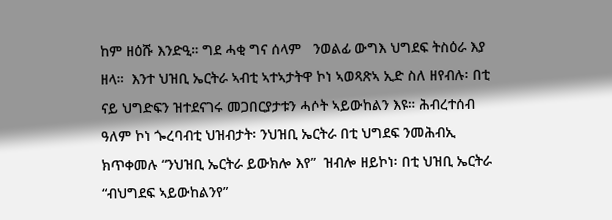ከም ዘዕሹ እንድዒ። ግደ ሓቂ ግና ሰላም   ንወልፊ ውግእ ህግደፍ ትስዕራ እያ ዘላ።  እንተ ህዝቢ ኤርትራ ኣብቲ ኣተኣታትዋ ኮነ ኣወጻጽኣ ኢድ ስለ ዘየብሉ፡ በቲ ናይ ህግድፍን ዝተደናገሩ መጋበርያታቱን ሓሶት ኣይውከልን እዩ። ሕብረተሰብ ዓለም ኮነ ጐረባብቲ ህዝብታት፡ ንህዝቢ ኤርትራ በቲ ህግደፍ ንመሕብኢ ክጥቀመሉ “ንህዝቢ ኤርትራ ይውክሎ እየ”  ዝብሎ ዘይኮነ፡ በቲ ህዝቢ ኤርትራ “ብህግደፍ ኣይውከልንየ”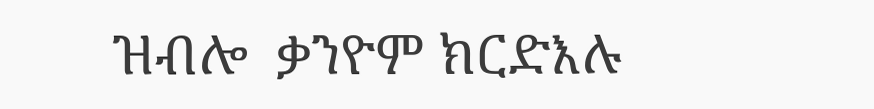ዝብሎ  ቃንዮም ክርድእሉ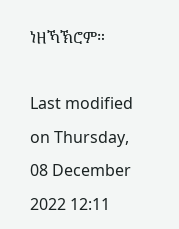ነዘኻኽሮም።

Last modified on Thursday, 08 December 2022 12:11